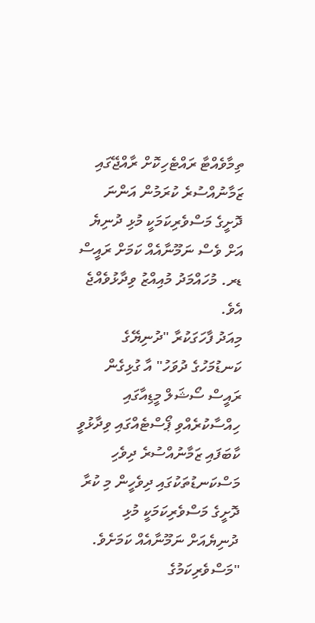ތިމާވެއްޓާ ރައްޓެހިކޮށް ރާއްޖޭގައި ޒަމާނުއްސުރެ ކުރަމުން އަންނަ ދޮށީގެ މަސްވެރިކަމަކީ މުޅި ދުނިޔެ އަށް ވެސް ނަމޫނާއެއް ކަމަށް ރައީސް ޑރ. މުހައްމަދު މުއިއްޒު ވިދާޅުވެއްޖެ އެވެ.
މިއަދު ފާހަގަކުރާ "ދުނިޔޭގެ ކަނޑުމަހުގެ ދުވަހު" އާ ގުޅިގެން ރައީސް ސޯޝަލް މީޑިއާގައި ހިއްސާކުރެއްވި ޕޯސްޓެއްގައި ވިދާޅުވީ ކާބަފައި ޒަމާނުއްސުރެ ދިވެހި މަސްކަނޑުތަކުގައި ދިވެހީން މި ކުރާ ދޮށީގެ މަސްވެރިކަމަކީ މުޅި ދުނިޔެއަށް ނަމޫނާއެއް ކަމަށެވެ.
"މަސްވެރިކަމުގެ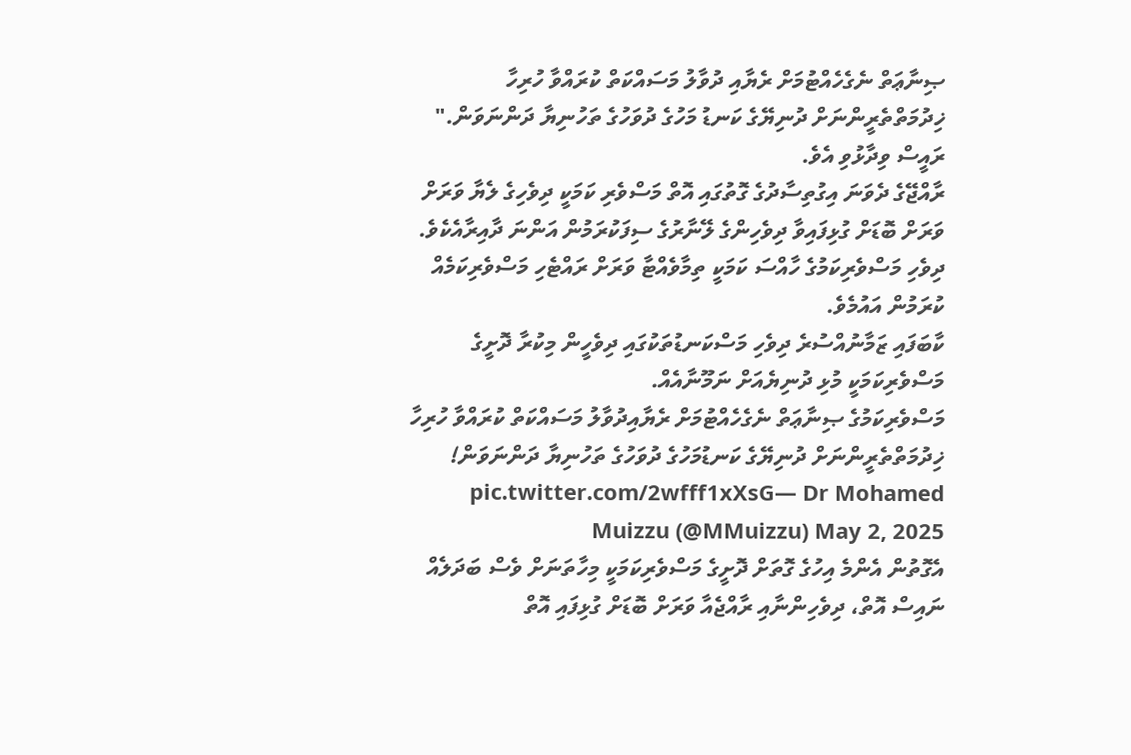ޞިނާޢަތް ނެގެހެއްޓުމަށް ރެޔާއި ދުވާލު މަސައްކަތް ކުރައްވާ ހުރިހާ ޚިދުމަތްތެރީންނަށް ދުނިޔޭގެ ކަނޑު މަހުގެ ދުވަހުގެ ތަހުނިޔާ ދަންނަވަން." ރައީސް ވިދާޅުވި އެވެ.
ރާއްޖޭގެ ދެވަނަ އިގުތިސާދުގެ ގޮތުގައި އޮތް މަސްވެރި ކަމަކީ ދިވެހިގެ ލެޔާ ވަރަށް ވަރަށް ބޮޑަށް ގުޅިފައިވާ ދިވެހިންގެ ލޭނާރުގެ ސިފަކުރަމުން އަންނަ ދާއިރާއެކެވެ. ދިވެހި މަސްވެރިކަމުގެ ހާއްސަ ކަމަކީ ތިމާވެއްޓާ ވަރަށް ރައްޓެހި މަސްވެރިކަމެއް ކުރަމުން އައުމެވެ.
ކާބަފައި ޒަމާނުއްސުރެ ދިވެހި މަސްކަނޑުތަކުގައި ދިވެހީން މިކުރާ ދޮށީގެ މަސްވެރިކަމަކީ މުޅި ދުނިޔެއަށް ނަމޫނާއެއް.
މަސްވެރިކަމުގެ ޞިނާޢަތް ނެގެހެއްޓުމަށް ރެޔާއިދުވާލު މަސައްކަތް ކުރައްވާ ހުރިހާ ޚިދުމަތްތެރީންނަށް ދުނިޔޭގެ ކަނޑުމަހުގެ ދުވަހުގެ ތަހުނިޔާ ދަންނަވަން! pic.twitter.com/2wfff1xXsG— Dr Mohamed Muizzu (@MMuizzu) May 2, 2025
އެގޮތުން އެންމެ އިހުގެ ގޮތަށް ދޮށީގެ މަސްވެރިކަމަކީ މިހާތަނަށް ވެސް ބަދަލެއް ނައިސް އޮތް، ދިވެހިންނާއި ރާއްޖެއާ ވަރަށް ބޮޑަށް ގުޅިފައި އޮތް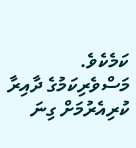ކަމެކެވެ.
މަސްވެރިކަމުގެ ދާއިރާ ކުރިއެރުމަށް ގިނަ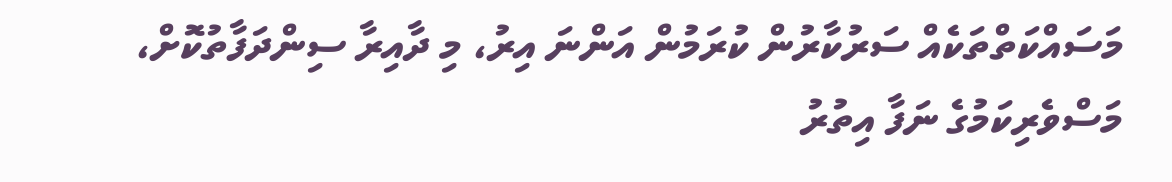މަސައްކަތްތަކެއް ސަރުކާރުން ކުރަމުން އަންނަ އިރު، މި ދާއިރާ ސިންދަފާތުކޮށް، މަސްވެރިކަމުގެ ނަފާ އިތުރު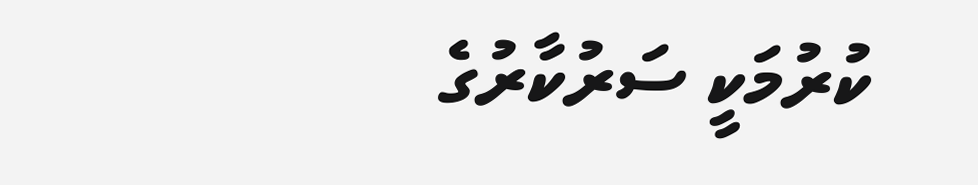ކުރުމަކީ ސަރުކާރުގެ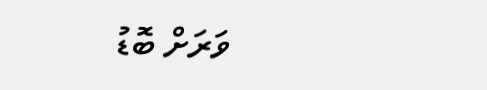ވަރަށް ބޮޑު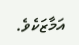އަމާޒަކެވެ.